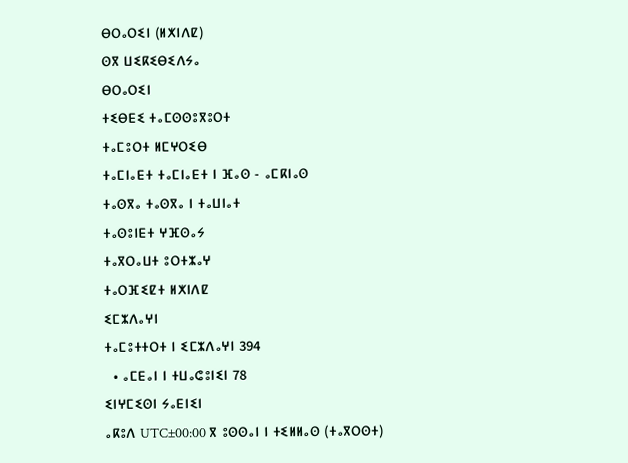ⴱⵔⴰⵔⵉⵏ (ⵍⵅⵏⴷⵇ)
ⵙⴳ ⵡⵉⴽⵉⴱⵉⴷⵢⴰ
ⴱⵔⴰⵔⵉⵏ
ⵜⵉⴱⴹⵉ ⵜⴰⵎⵙⵙⵓⴳⵓⵔⵜ
ⵜⴰⵎⵓⵔⵜ ⵍⵎⵖⵔⵉⴱ
ⵜⴰⵎⵏⴰⴹⵜ ⵜⴰⵎⵏⴰⴹⵜ ⵏ ⴼⴰⵙ - ⴰⵎⴽⵏⴰⵙ
ⵜⴰⵙⴳⴰ ⵜⴰⵙⴳⴰ ⵏ ⵜⴰⵡⵏⴰⵜ
ⵜⴰⵙⵓⵏⴹⵜ ⵖⴼⵙⴰⵢ
ⵜⴰⴳⵔⴰⵡⵜ ⵓⵔⵜⵣⴰⵖ
ⵜⴰⵔⴼⵉⵇⵜ ⵍⵅⵏⴷⵇ
ⵉⵎⵣⴷⴰⵖⵏ
ⵜⴰⵎⵓⵜⵜⵔⵜ ⵏ ⵉⵎⵣⴷⴰⵖⵏ 394
  • ⴰⵎⴹⴰⵏ ⵏ ⵜⵡⴰⵛⵓⵏⵉⵏ 78
ⵉⵏⵖⵎⵉⵙⵏ ⵢⴰⴹⵏⵉⵏ
ⴰⴽⵓⴷ UTC±00:00 ⴳ ⵓⵙⵙⴰⵏ ⵏ ⵜⵉⵍⵍⴰⵙ (ⵜⴰⴳⵔⵙⵜ)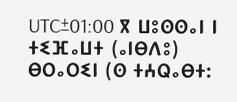UTC±01:00 ⴳ ⵡⵓⵙⵙⴰⵏ ⵏ ⵜⵉⴼⴰⵡⵜ (ⴰⵏⴱⴷⵓ)
ⴱⵔⴰⵔⵉⵏ (ⵙ ⵜⵄⵕⴰⴱⵜ: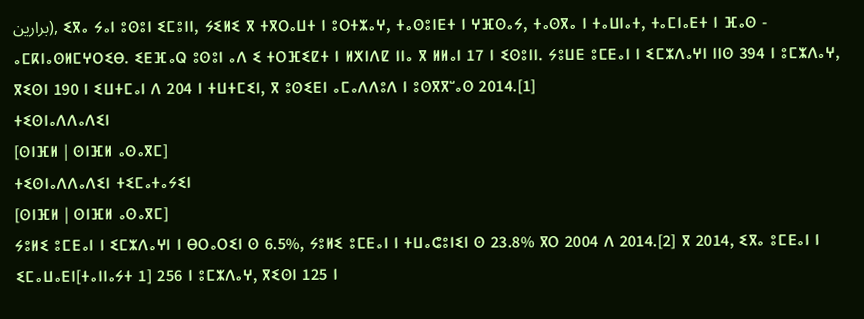برارين), ⵉⴳⴰ ⵢⴰⵏ ⵓⵙⵓⵏ ⵉⵎⵓⵏⵏ, ⵢⵉⵍⵉ ⴳ ⵜⴳⵔⴰⵡⵜ ⵏ ⵓⵔⵜⵣⴰⵖ, ⵜⴰⵙⵓⵏⴹⵜ ⵏ ⵖⴼⵙⴰⵢ, ⵜⴰⵙⴳⴰ ⵏ ⵜⴰⵡⵏⴰⵜ, ⵜⴰⵎⵏⴰⴹⵜ ⵏ ⴼⴰⵙ - ⴰⵎⴽⵏⴰⵙⵍⵎⵖⵔⵉⴱ. ⵉⴹⴼⴰⵕ ⵓⵙⵓⵏ ⴰⴷ ⵉ ⵜⵔⴼⵉⵇⵜ ⵏ ⵍⵅⵏⴷⵇ ⵏⵏⴰ ⴳ ⵍⵍⴰⵏ 17 ⵏ ⵉⵙⵓⵏⵏ. ⵢⵓⵡⴹ ⵓⵎⴹⴰⵏ ⵏ ⵉⵎⵣⴷⴰⵖⵏ ⵏⵏⵙ 394 ⵏ ⵓⵎⵣⴷⴰⵖ, ⴳⵉⵙⵏ 190 ⵏ ⵉⵡⵜⵎⴰⵏ ⴷ 204 ⵏ ⵜⵡⵜⵎⵉⵏ, ⴳ ⵓⵙⵉⴹⵏ ⴰⵎⴰⴷⴷⵓⴷ ⵏ ⵓⵙⴳⴳⵯⴰⵙ 2014.[1]
ⵜⵉⵙⵏⴰⴷⴷⴰⴷⵉⵏ
[ⵙⵏⴼⵍ | ⵙⵏⴼⵍ ⴰⵙⴰⴳⵎ]
ⵜⵉⵙⵏⴰⴷⴷⴰⴷⵉⵏ ⵜⵉⵎⴰⵜⴰⵢⵉⵏ
[ⵙⵏⴼⵍ | ⵙⵏⴼⵍ ⴰⵙⴰⴳⵎ]
ⵢⵓⵍⵉ ⵓⵎⴹⴰⵏ ⵏ ⵉⵎⵣⴷⴰⵖⵏ ⵏ ⴱⵔⴰⵔⵉⵏ ⵙ 6.5%, ⵢⵓⵍⵉ ⵓⵎⴹⴰⵏ ⵏ ⵜⵡⴰⵛⵓⵏⵉⵏ ⵙ 23.8% ⴳⵔ 2004 ⴷ 2014.[2] ⴳ 2014, ⵉⴳⴰ ⵓⵎⴹⴰⵏ ⵏ ⵉⵎⴰⵡⴰⴹⵏ[ⵜⴰⵏⵏⴰⵢⵜ 1] 256 ⵏ ⵓⵎⵣⴷⴰⵖ, ⴳⵉⵙⵏ 125 ⵏ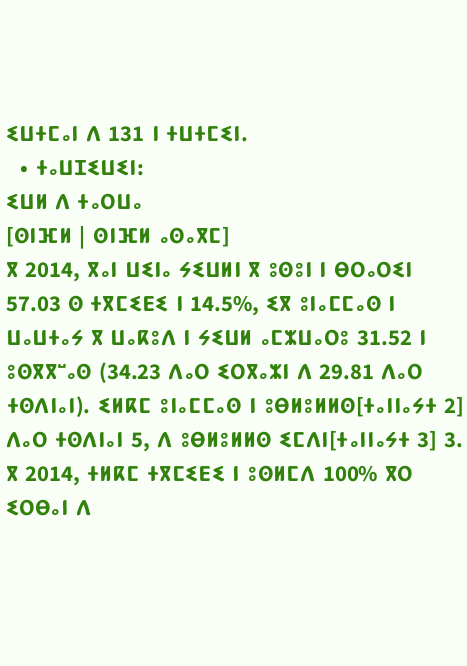ⵉⵡⵜⵎⴰⵏ ⴷ 131 ⵏ ⵜⵡⵜⵎⵉⵏ.
  • ⵜⴰⵡⵊⵉⵡⵉⵏ:
ⵉⵡⵍ ⴷ ⵜⴰⵔⵡⴰ
[ⵙⵏⴼⵍ | ⵙⵏⴼⵍ ⴰⵙⴰⴳⵎ]
ⴳ 2014, ⴳⴰⵏ ⵡⵉⵏⴰ ⵢⵉⵡⵍⵏ ⴳ ⵓⵙⵓⵏ ⵏ ⴱⵔⴰⵔⵉⵏ 57.03 ⵙ ⵜⴳⵎⵉⴹⵉ ⵏ 14.5%, ⵉⴳ ⵓⵏⴰⵎⵎⴰⵙ ⵏ ⵡⴰⵡⵜⴰⵢ ⴳ ⵡⴰⴽⵓⴷ ⵏ ⵢⵉⵡⵍ ⴰⵎⵣⵡⴰⵔⵓ 31.52 ⵏ ⵓⵙⴳⴳⵯⴰⵙ (34.23 ⴷⴰⵔ ⵉⵔⴳⴰⵣⵏ ⴷ 29.81 ⴷⴰⵔ ⵜⵙⴷⵏⴰⵏ). ⵉⵍⴽⵎ ⵓⵏⴰⵎⵎⴰⵙ ⵏ ⵓⴱⵍⵓⵍⵍⵙ[ⵜⴰⵏⵏⴰⵢⵜ 2] ⴷⴰⵔ ⵜⵙⴷⵏⴰⵏ 5, ⴷ ⵓⴱⵍⵓⵍⵍⵙ ⵉⵎⴷⵏ[ⵜⴰⵏⵏⴰⵢⵜ 3] 3.
ⴳ 2014, ⵜⵍⴽⵎ ⵜⴳⵎⵉⴹⵉ ⵏ ⵓⵙⵍⵎⴷ 100% ⴳⵔ ⵉⵔⴱⴰⵏ ⴷ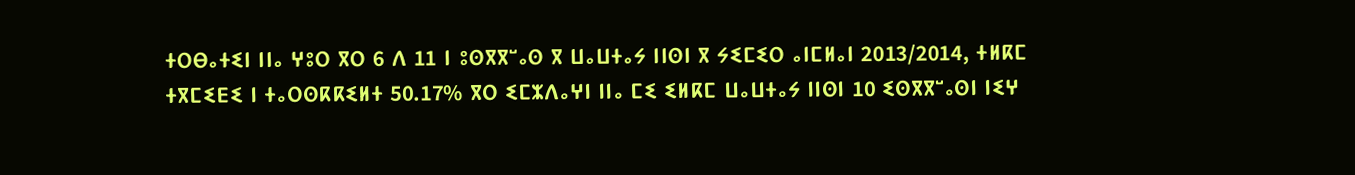ⵜⵔⴱⴰⵜⵉⵏ ⵏⵏⴰ ⵖⵓⵔ ⴳⵔ 6 ⴷ 11 ⵏ ⵓⵙⴳⴳⵯⴰⵙ ⴳ ⵡⴰⵡⵜⴰⵢ ⵏⵏⵙⵏ ⴳ ⵢⵉⵎⵉⵔ ⴰⵏⵎⵍⴰⵏ 2013/2014, ⵜⵍⴽⵎ ⵜⴳⵎⵉⴹⵉ ⵏ ⵜⴰⵔⵙⴽⴽⵉⵍⵜ 50.17% ⴳⵔ ⵉⵎⵣⴷⴰⵖⵏ ⵏⵏⴰ ⵎⵉ ⵉⵍⴽⵎ ⵡⴰⵡⵜⴰⵢ ⵏⵏⵙⵏ 10 ⵉⵙⴳⴳⵯⴰⵙⵏ ⵏⵉⵖ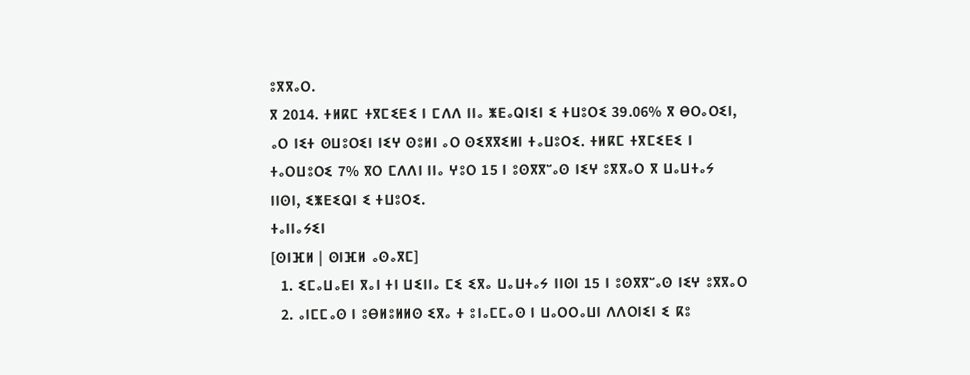ⵓⴳⴳⴰⵔ.
ⴳ 2014. ⵜⵍⴽⵎ ⵜⴳⵎⵉⴹⵉ ⵏ ⵎⴷⴷ ⵏⵏⴰ ⵥⴹⴰⵕⵏⵉⵏ ⵉ ⵜⵡⵓⵔⵉ 39.06% ⴳ ⴱⵔⴰⵔⵉⵏ, ⴰⵔ ⵏⵉⵜ ⵙⵡⵓⵔⵉⵏ ⵏⵉⵖ ⵙⵓⵍⵏ ⴰⵔ ⵙⵉⴳⴳⵉⵍⵏ ⵜⴰⵡⵓⵔⵉ. ⵜⵍⴽⵎ ⵜⴳⵎⵉⴹⵉ ⵏ ⵜⴰⵔⵡⵓⵔⵉ 7% ⴳⵔ ⵎⴷⴷⵏ ⵏⵏⴰ ⵖⵓⵔ 15 ⵏ ⵓⵙⴳⴳⵯⴰⵙ ⵏⵉⵖ ⵓⴳⴳⴰⵔ ⴳ ⵡⴰⵡⵜⴰⵢ ⵏⵏⵙⵏ, ⵉⵥⴹⵉⵕⵏ ⵉ ⵜⵡⵓⵔⵉ.
ⵜⴰⵏⵏⴰⵢⵉⵏ
[ⵙⵏⴼⵍ | ⵙⵏⴼⵍ ⴰⵙⴰⴳⵎ]
  1. ⵉⵎⴰⵡⴰⴹⵏ ⴳⴰⵏ ⵜⵏ ⵡⵉⵏⵏⴰ ⵎⵉ ⵉⴳⴰ ⵡⴰⵡⵜⴰⵢ ⵏⵏⵙⵏ 15 ⵏ ⵓⵙⴳⴳⵯⴰⵙ ⵏⵉⵖ ⵓⴳⴳⴰⵔ
  2. ⴰⵏⵎⵎⴰⵙ ⵏ ⵓⴱⵍⵓⵍⵍⵙ ⵉⴳⴰ ⵜ ⵓⵏⴰⵎⵎⴰⵙ ⵏ ⵡⴰⵔⵔⴰⵡⵏ ⴷⴷⵔⵏⵉⵏ ⵉ ⴽⵓ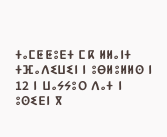ⵜⴰⵎⵟⵟⵓⴹⵜ ⵎⴽ ⵍⵍⴰⵏⵜ ⵜⴼⴰⴷⵉⵡⵉⵏ ⵏ ⵓⴱⵍⵓⵍⵍⵙ ⵏ 12 ⵏ ⵡⴰⵢⵢⵓⵔ ⴷⴰⵜ ⵏ ⵓⵙⵉⴹⵏ ⴳ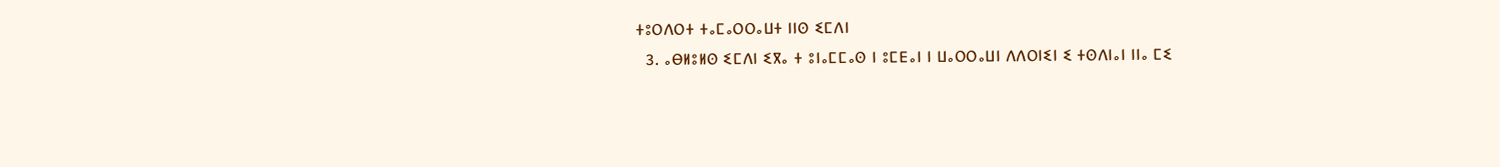ⵜⵓⵔⴷⵔⵜ ⵜⴰⵎⴰⵔⵔⴰⵡⵜ ⵏⵏⵙ ⵉⵎⴷⵏ
  3. ⴰⴱⵍⵓⵍⵙ ⵉⵎⴷⵏ ⵉⴳⴰ ⵜ ⵓⵏⴰⵎⵎⴰⵙ ⵏ ⵓⵎⴹⴰⵏ ⵏ ⵡⴰⵔⵔⴰⵡⵏ ⴷⴷⵔⵏⵉⵏ ⵉ ⵜⵙⴷⵏⴰⵏ ⵏⵏⴰ ⵎⵉ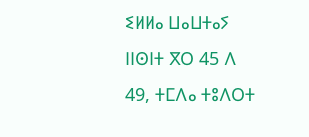ⵉⵍⵍⴰ ⵡⴰⵡⵜⴰⵢ ⵏⵏⵙⵏⵜ ⴳⵔ 45 ⴷ 49, ⵜⵎⴷⴰ ⵜⵓⴷⵔⵜ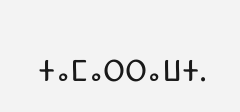ⵜⴰⵎⴰⵔⵔⴰⵡⵜ.